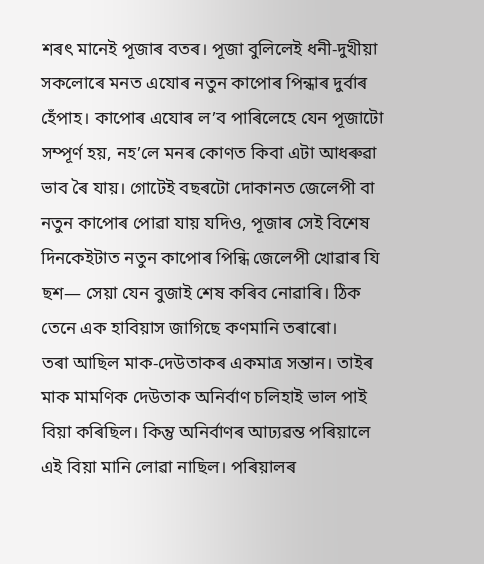শৰৎ মানেই পূজাৰ বতৰ। পূজা বুলিলেই ধনী-দুখীয়া সকলোৰে মনত এযোৰ নতুন কাপোৰ পিন্ধাৰ দুৰ্বাৰ হেঁপাহ। কাপোৰ এযোৰ ল’ব পাৰিলেহে যেন পূজাটো সম্পূৰ্ণ হয়, নহ’লে মনৰ কোণত কিবা এটা আধৰুৱা ভাব ৰৈ যায়। গোটেই বছৰটো দোকানত জেলেপী বা নতুন কাপোৰ পোৱা যায় যদিও, পূজাৰ সেই বিশেষ দিনকেইটাত নতুন কাপোৰ পিন্ধি জেলেপী খোৱাৰ যি ছশ— সেয়া যেন বুজাই শেষ কৰিব নোৱাৰি। ঠিক তেনে এক হাবিয়াস জাগিছে কণমানি তৰাৰো।
তৰা আছিল মাক-দেউতাকৰ একমাত্ৰ সন্তান। তাইৰ মাক মামণিক দেউতাক অনিৰ্বাণ চলিহাই ভাল পাই বিয়া কৰিছিল। কিন্তু অনিৰ্বাণৰ আঢ্যৱন্ত পৰিয়ালে এই বিয়া মানি লোৱা নাছিল। পৰিয়ালৰ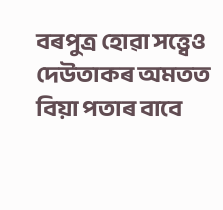বৰপুত্ৰ হোৱা সত্ত্বেও দেউতাকৰ অমতত বিয়া পতাৰ বাবে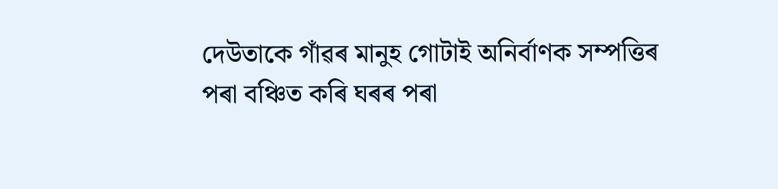দেউতাকে গাঁৱৰ মানুহ গোটাই অনিৰ্বাণক সম্পত্তিৰ পৰা বঞ্চিত কৰি ঘৰৰ পৰা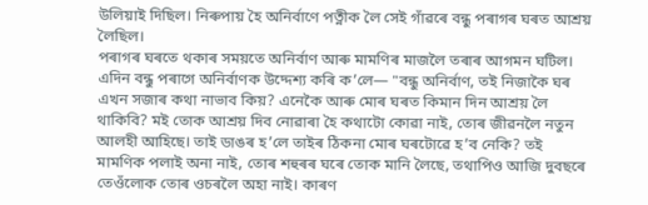উলিয়াই দিছিল। নিৰুপায় হৈ অনিৰ্বাণে পত্নীক লৈ সেই গাঁৱৰে বন্ধু পৰাগৰ ঘৰত আশ্ৰয় লৈছিল।
পৰাগৰ ঘৰতে থকাৰ সময়তে অনিৰ্বাণ আৰু মামণিৰ মাজলৈ তৰাৰ আগমন ঘটিল। এদিন বন্ধু পৰাগে অনিৰ্বাণক উদ্দেশ্য কৰি ক’লে— "বন্ধু অনিৰ্বাণ, তই নিজাকৈ ঘৰ এখন সজাৰ কথা নাভাব কিয়? এনেকৈ আৰু মোৰ ঘৰত কিমান দিন আশ্ৰয় লৈ থাকিবি? মই তোক আশ্ৰয় দিব নোৱাৰা হৈ কথাটো কোৱা নাই, তোৰ জীৱনলৈ নতুন আলহী আহিছে। তাই ডাঙৰ হ’লে তাইৰ ঠিকনা মোৰ ঘৰটোৱে হ’ব নেকি? তই মামণিক পলাই অনা নাই, তোৰ শহুৰৰ ঘৰে তোক মানি লৈছে, তথাপিও আজি দুবছৰে তেওঁলোক তোৰ ওচৰলৈ অহা নাই। কাৰণ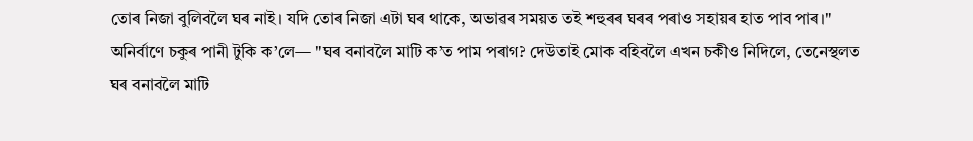তোৰ নিজা বুলিবলৈ ঘৰ নাই। যদি তোৰ নিজা এটা ঘৰ থাকে, অভাৱৰ সময়ত তই শহুৰৰ ঘৰৰ পৰাও সহায়ৰ হাত পাব পাৰ।"
অনিৰ্বাণে চকুৰ পানী টুকি ক’লে— "ঘৰ বনাবলৈ মাটি ক’ত পাম পৰাগ? দেউতাই মোক বহিবলৈ এখন চকীও নিদিলে, তেনেস্থলত ঘৰ বনাবলৈ মাটি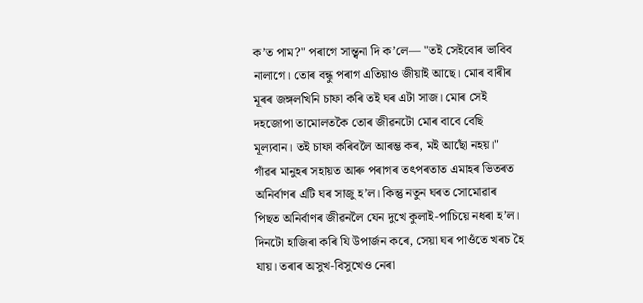ক’ত পাম?" পৰাগে সান্ত্বনা দি ক’লে— "তই সেইবোৰ ভাবিব নালাগে। তোৰ বন্ধু পৰাগ এতিয়াও জীয়াই আছে। মোৰ বাৰীৰ মূৰৰ জঙ্গলখিনি চাফা কৰি তই ঘৰ এটা সাজ। মোৰ সেই দহজোপা তামোলতকৈ তোৰ জীৱনটো মোৰ বাবে বেছি মূল্যবান। তই চাফা কৰিবলৈ আৰম্ভ কৰ, মই আছোঁ নহয়।"
গাঁৱৰ মানুহৰ সহায়ত আৰু পৰাগৰ তৎপৰতাত এমাহৰ ভিতৰত অনিৰ্বাণৰ এটি ঘৰ সাজু হ’ল। কিন্তু নতুন ঘৰত সোমোৱাৰ পিছত অনিৰ্বাণৰ জীৱনলৈ যেন দুখে কুলাই-পাচিয়ে নধৰা হ’ল। দিনটো হাজিৰা কৰি যি উপাৰ্জন কৰে, সেয়া ঘৰ পাওঁতে খৰচ হৈ যায়। তৰাৰ অসুখ-বিসুখেও নেৰা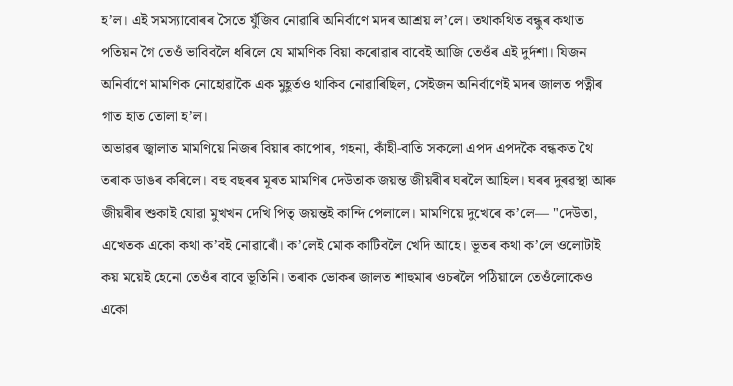হ’ল। এই সমস্যাবোৰৰ সৈতে যুঁজিব নোৱাৰি অনিৰ্বাণে মদৰ আশ্ৰয় ল’লে। তথাকথিত বন্ধুৰ কথাত পতিয়ন গৈ তেওঁ ভাবিবলৈ ধৰিলে যে মামণিক বিয়া কৰোৱাৰ বাবেই আজি তেওঁৰ এই দুৰ্দশা। যিজন অনিৰ্বাণে মামণিক নোহোৱাকৈ এক মুহূৰ্তও থাকিব নোৱাৰিছিল, সেইজন অনিৰ্বাণেই মদৰ জালত পত্নীৰ গাত হাত তোলা হ’ল।
অভাৱৰ জ্বালাত মামণিয়ে নিজৰ বিয়াৰ কাপোৰ, গহনা, কাঁহী-বাতি সকলো এপদ এপদকৈ বন্ধকত থৈ তৰাক ডাঙৰ কৰিলে। বহু বছৰৰ মূৰত মামণিৰ দেউতাক জয়ন্ত জীয়ৰীৰ ঘৰলৈ আহিল। ঘৰৰ দুৰৱস্থা আৰু জীয়ৰীৰ শুকাই যোৱা মুখখন দেখি পিতৃ জয়ন্তই কান্দি পেলালে। মামণিয়ে দুখেৰে ক’লে— "দেউতা, এখেতক একো কথা ক’বই নোৱাৰোঁ। ক’লেই মোক কাটিবলৈ খেদি আহে। ভূতৰ কথা ক’লে ওলোটাই কয় ময়েই হেনো তেওঁৰ বাবে ভূতিনি। তৰাক ভোকৰ জালত শাহুমাৰ ওচৰলৈ পঠিয়ালে তেওঁলোকেও একো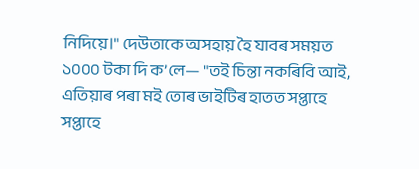নিদিয়ে।" দেউতাকে অসহায় হৈ যাবৰ সময়ত ১০০০ টকা দি ক’লে— "তই চিন্তা নকৰিবি আই, এতিয়াৰ পৰা মই তোৰ ভাইটিৰ হাতত সপ্তাহে সপ্তাহে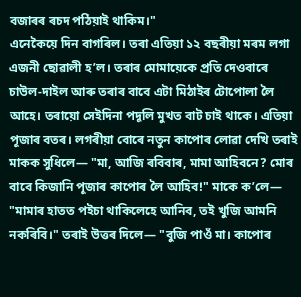বজাৰৰ ৰচদ পঠিয়াই থাকিম।"
এনেকৈয়ে দিন বাগৰিল। তৰা এতিয়া ১২ বছৰীয়া মৰম লগা এজনী ছোৱালী হ’ল। তৰাৰ মোমায়েকে প্ৰতি দেওবাৰে চাউল-দাইল আৰু তৰাৰ বাবে এটা মিঠাইৰ টোপোলা লৈ আহে। তৰায়ো সেইদিনা পদূলি মুখত বাট চাই থাকে। এতিয়া পূজাৰ বতৰ। লগৰীয়া বোৰে নতুন কাপোৰ লোৱা দেখি তৰাই মাকক সুধিলে— "মা, আজি ৰবিবাৰ, মামা আহিবনে? মোৰ বাবে কিজানি পূজাৰ কাপোৰ লৈ আহিব!" মাকে ক’লে— "মামাৰ হাতত পইচা থাকিলেহে আনিব, তই খুজি আমনি নকৰিবি।" তৰাই উত্তৰ দিলে— "বুজি পাওঁ মা। কাপোৰ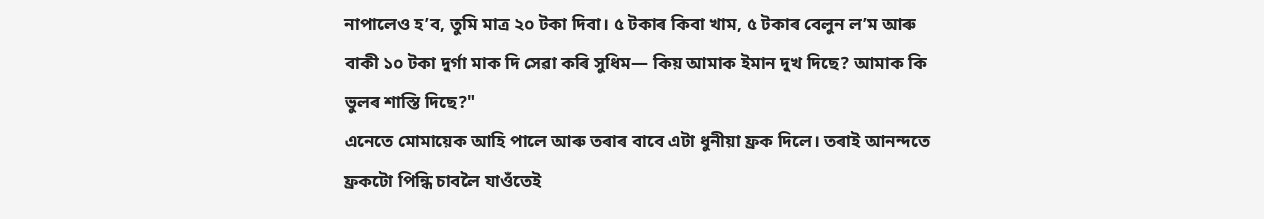নাপালেও হ’ব, তুমি মাত্ৰ ২০ টকা দিবা। ৫ টকাৰ কিবা খাম, ৫ টকাৰ বেলুন ল’ম আৰু বাকী ১০ টকা দুৰ্গা মাক দি সেৱা কৰি সুধিম— কিয় আমাক ইমান দুখ দিছে? আমাক কি ভুলৰ শাস্তি দিছে?"
এনেতে মোমায়েক আহি পালে আৰু তৰাৰ বাবে এটা ধুনীয়া ফ্ৰক দিলে। তৰাই আনন্দতে ফ্ৰকটো পিন্ধি চাবলৈ যাওঁতেই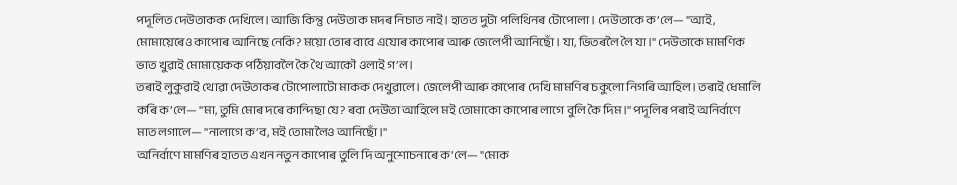পদূলিত দেউতাকক দেখিলে। আজি কিন্তু দেউতাক মদৰ নিচাত নাই। হাতত দুটা পলিথিনৰ টোপোলা। দেউতাকে ক’লে— "আই, মোমায়েৰেও কাপোৰ আনিছে নেকি? ময়ো তোৰ বাবে এযোৰ কাপোৰ আৰু জেলেপী আনিছোঁ। যা, ভিতৰলৈ লৈ যা।" দেউতাকে মামণিক ভাত খুৱাই মোমায়েকক পঠিয়াবলৈ কৈ থৈ আকৌ ওলাই গ’ল।
তৰাই লুকুৱাই থোৱা দেউতাকৰ টোপোলাটো মাকক দেখুৱালে। জেলেপী আৰু কাপোৰ দেখি মামণিৰ চকুলো নিগৰি আহিল। তৰাই ধেমালি কৰি ক’লে— "মা, তুমি মোৰ দৰে কান্দিছা যে? ৰবা দেউতা আহিলে মই তোমাকো কাপোৰ লাগে বুলি কৈ দিম।" পদূলিৰ পৰাই অনিৰ্বাণে মাত লগালে— "নালাগে ক’ব, মই তোমালৈও আনিছোঁ।"
অনিৰ্বাণে মামণিৰ হাতত এখন নতুন কাপোৰ তুলি দি অনুশোচনাৰে ক’লে— "মোক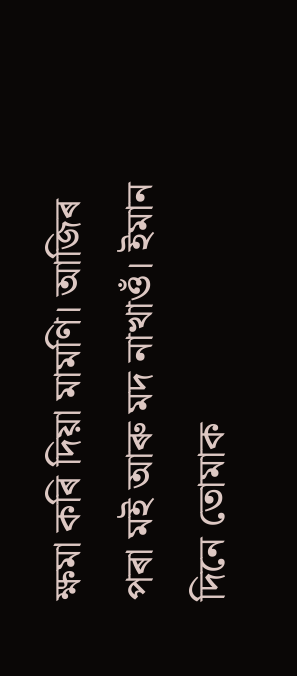ক্ষমা কৰি দিয়া মামণি। আজিৰ পৰা মই আৰু মদ নাখাওঁ। ইমান দিনে তোমাক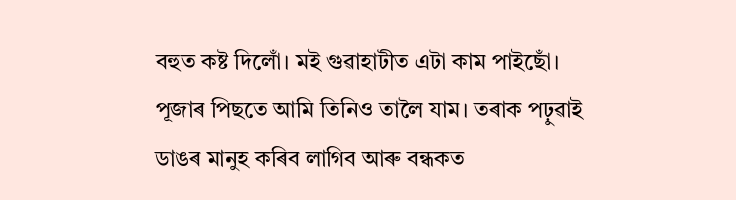বহুত কষ্ট দিলোঁ। মই গুৱাহাটীত এটা কাম পাইছোঁ। পূজাৰ পিছতে আমি তিনিও তালৈ যাম। তৰাক পঢ়ুৱাই ডাঙৰ মানুহ কৰিব লাগিব আৰু বন্ধকত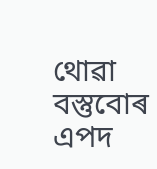থোৱা বস্তুবোৰ এপদ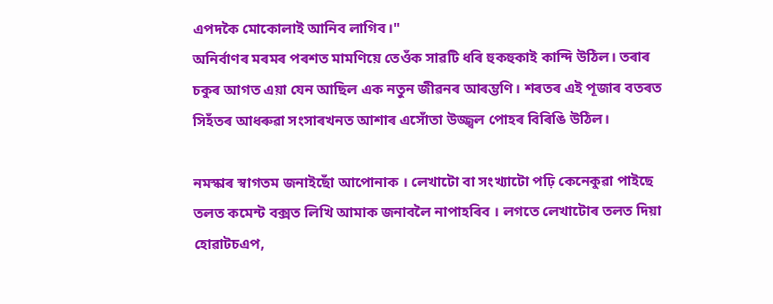এপদকৈ মোকোলাই আনিব লাগিব।"
অনিৰ্বাণৰ মৰমৰ পৰশত মামণিয়ে তেওঁক সাৱটি ধৰি হুকহুকাই কান্দি উঠিল। তৰাৰ চকুৰ আগত এয়া যেন আছিল এক নতুন জীৱনৰ আৰম্ভণি। শৰতৰ এই পূজাৰ বতৰত সিহঁতৰ আধৰুৱা সংসাৰখনত আশাৰ এসোঁতা উজ্জ্বল পোহৰ বিৰিঙি উঠিল।

নমস্কাৰ স্বাগতম জনাইছোঁ আপোনাক । লেখাটো বা সংখ্যাটো পঢ়ি কেনেকুৱা পাইছে তলত কমেন্ট বক্সত লিখি আমাক জনাবলৈ নাপাহৰিব । লগতে লেখাটোৰ তলত দিয়া হোৱাটচএপ,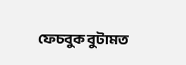ফেচবুক বুটামত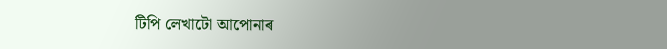টিপি লেখাটো আপোনাৰ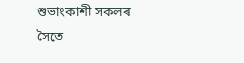শুভাংকাশী সকলৰ সৈতে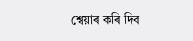শ্বেয়াৰ কৰি দিব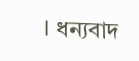। ধন্যবাদ